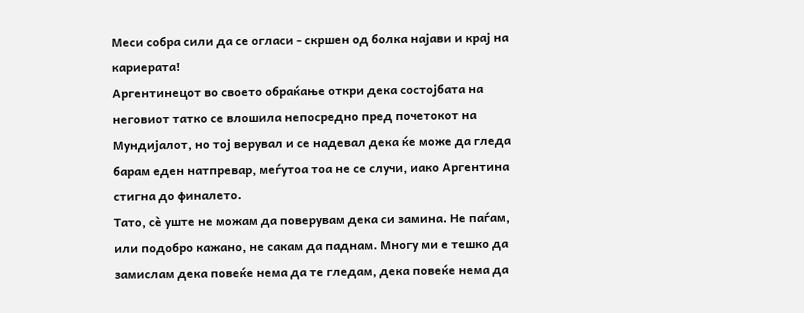Меси собра сили да се огласи - скршен од болка најави и крај на кариерата!
Аргентинецот во своето обраќање откри дека состојбата на неговиот татко се влошила непосредно пред почетокот на Мундијалот, но тој верувал и се надевал дека ќе може да гледа барам еден натпревар, меѓутоа тоа не се случи, иако Аргентина стигна до финалето.
Тато, сè уште не можам да поверувам дека си замина. Не паѓам, или подобро кажано, не сакам да паднам. Многу ми е тешко да замислам дека повеќе нема да те гледам, дека повеќе нема да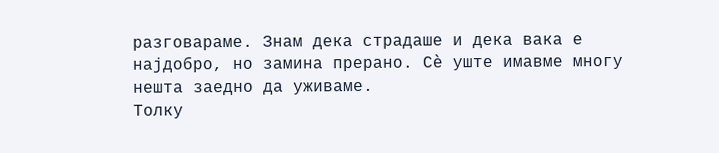разговараме. Знам дека страдаше и дека вака е најдобро, но замина прерано. Сè уште имавме многу нешта заедно да уживаме.
Толку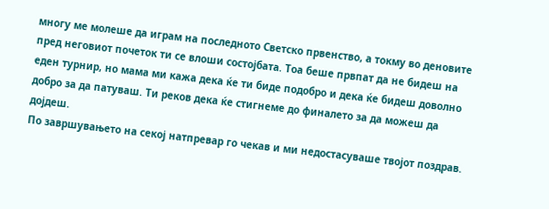многу ме молеше да играм на последното Светско првенство, а токму во деновите пред неговиот почеток ти се влоши состојбата. Тоа беше првпат да не бидеш на еден турнир, но мама ми кажа дека ќе ти биде подобро и дека ќе бидеш доволно добро за да патуваш. Ти реков дека ќе стигнеме до финалето за да можеш да дојдеш.
По завршувањето на секој натпревар го чекав и ми недостасуваше твојот поздрав.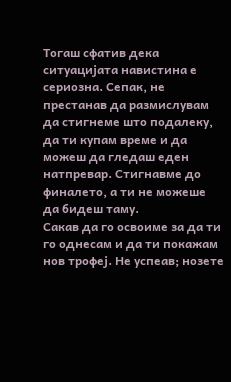Тогаш сфатив дека ситуацијата навистина е сериозна. Сепак, не престанав да размислувам да стигнеме што подалеку, да ти купам време и да можеш да гледаш еден натпревар. Стигнавме до финалето, а ти не можеше да бидеш таму.
Сакав да го освоиме за да ти го однесам и да ти покажам нов трофеј. Не успеав; нозете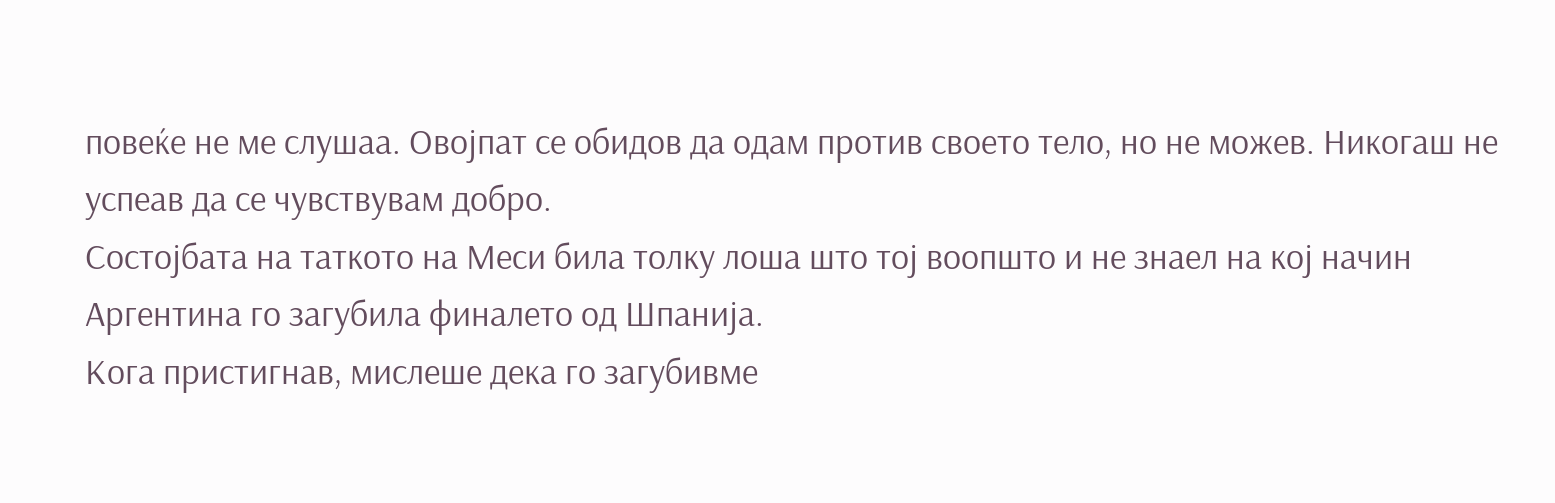повеќе не ме слушаа. Овојпат се обидов да одам против своето тело, но не можев. Никогаш не успеав да се чувствувам добро.
Состојбата на таткото на Меси била толку лоша што тој воопшто и не знаел на кој начин Аргентина го загубила финалето од Шпанија.
Кога пристигнав, мислеше дека го загубивме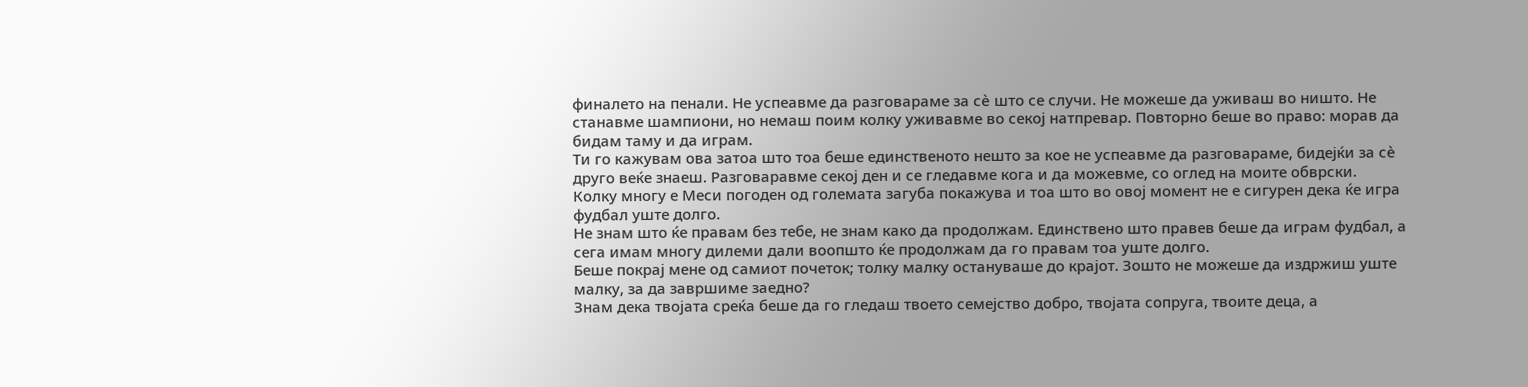финалето на пенали. Не успеавме да разговараме за сè што се случи. Не можеше да уживаш во ништо. Не станавме шампиони, но немаш поим колку уживавме во секој натпревар. Повторно беше во право: морав да бидам таму и да играм.
Ти го кажувам ова затоа што тоа беше единственото нешто за кое не успеавме да разговараме, бидејќи за сè друго веќе знаеш. Разговаравме секој ден и се гледавме кога и да можевме, со оглед на моите обврски.
Колку многу е Меси погоден од големата загуба покажува и тоа што во овој момент не е сигурен дека ќе игра фудбал уште долго.
Не знам што ќе правам без тебе, не знам како да продолжам. Единствено што правев беше да играм фудбал, а сега имам многу дилеми дали воопшто ќе продолжам да го правам тоа уште долго.
Беше покрај мене од самиот почеток; толку малку остануваше до крајот. Зошто не можеше да издржиш уште малку, за да завршиме заедно?
Знам дека твојата среќа беше да го гледаш твоето семејство добро, твојата сопруга, твоите деца, а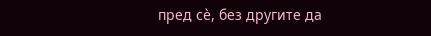пред сè, без другите да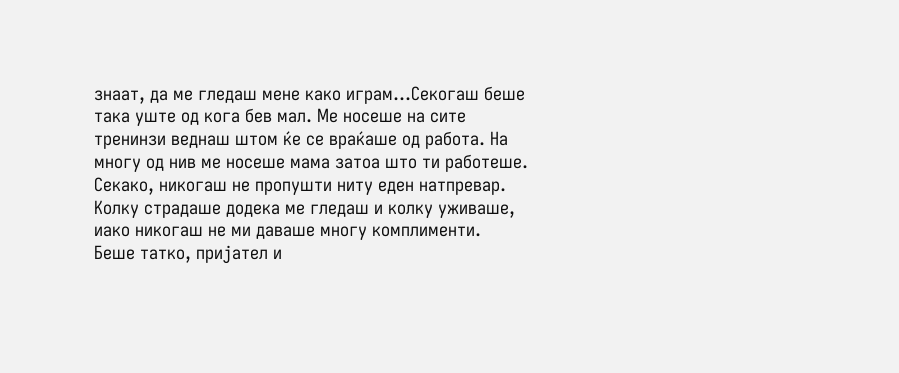знаат, да ме гледаш мене како играм…Секогаш беше така уште од кога бев мал. Ме носеше на сите тренинзи веднаш штом ќе се враќаше од работа. На многу од нив ме носеше мама затоа што ти работеше.
Секако, никогаш не пропушти ниту еден натпревар. Колку страдаше додека ме гледаш и колку уживаше, иако никогаш не ми даваше многу комплименти.
Беше татко, пријател и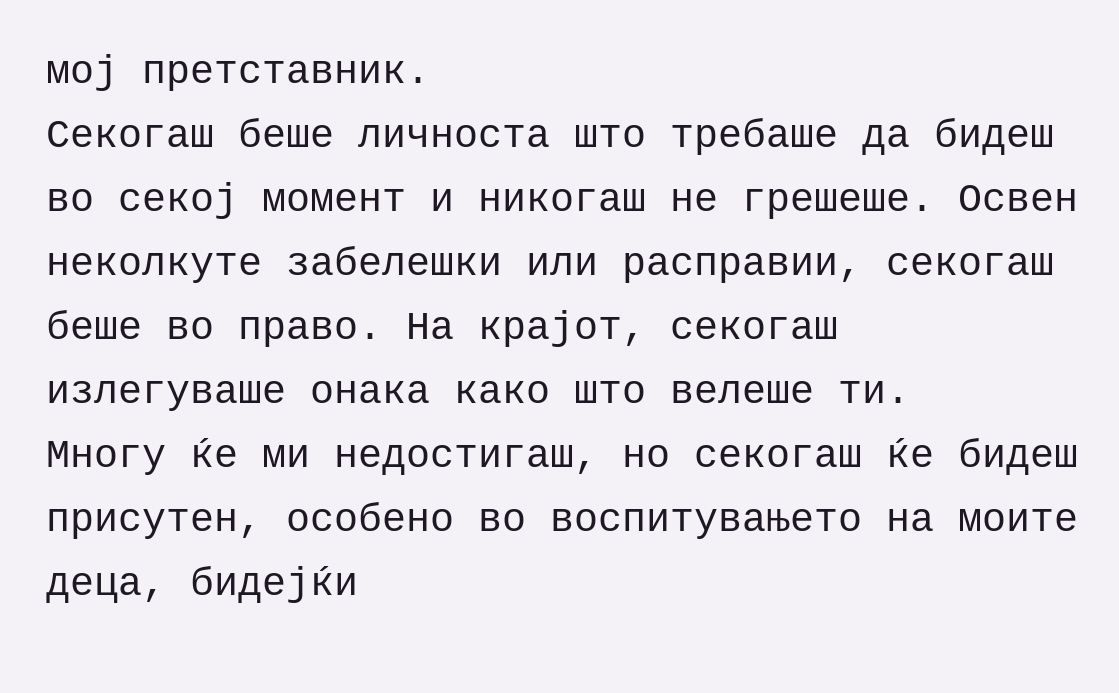мој претставник.
Секогаш беше личноста што требаше да бидеш во секој момент и никогаш не грешеше. Освен неколкуте забелешки или расправии, секогаш беше во право. На крајот, секогаш излегуваше онака како што велеше ти.
Многу ќе ми недостигаш, но секогаш ќе бидеш присутен, особено во воспитувањето на моите деца, бидејќи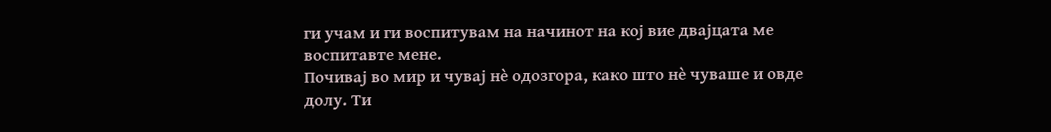ги учам и ги воспитувам на начинот на кој вие двајцата ме воспитавте мене.
Почивај во мир и чувај нè одозгора, како што нè чуваше и овде долу. Ти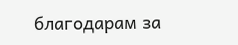благодарам за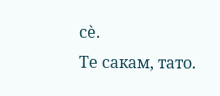сè.
Те сакам, тато.